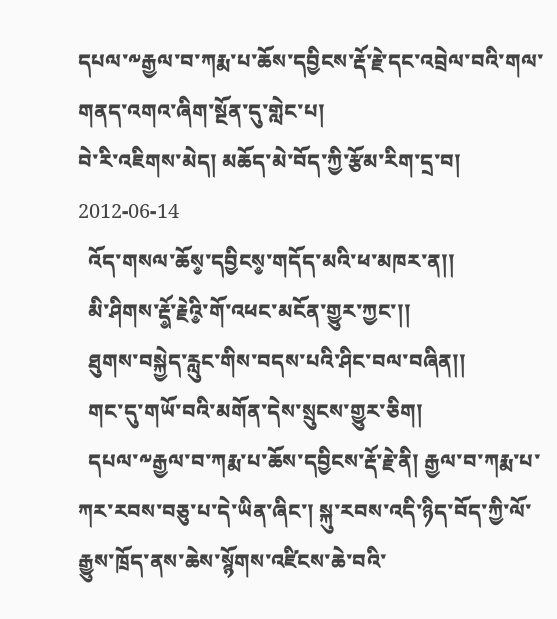དཔལ་༸རྒྱལ་བ་ཀརྨ་པ་ཆོས་དབྱིངས་རྡོ་རྗེ་དང་འབྲེལ་བའི་གལ་གནད་འགའ་ཞིག་སྔོན་དུ་གླེང་པ།
བེ་རི་འཇིགས་མེད། མཆོད་མེ་བོད་ཀྱི་རྩོམ་རིག་དྲ་བ། 2012-06-14
  འོད་གསལ་ཆོས༵་དབྱིངས༵་གདོད་མའི་ཕ་མཁར་ན།།
  མི་ཤིགས་རྡོ༵་རྗེའི༵་གོ་འཕང་མངོན་གྱུར་ཀྱང་།།
  ཐུགས་བསྐྱེད་རླུང་གིས་བདས་པའི་ཤིང་བལ་བཞིན།།
  གང་དུ་གཡོ་བའི་མགོན་དེས་སྲུངས་གྱུར་ཅིག།
  དཔལ་༸རྒྱལ་བ་ཀརྨ་པ་ཆོས་དབྱིངས་རྡོ་རྗེ་ནི། རྒྱལ་བ་ཀརྨ་པ་ཀར་རབས་བཅུ་པ་དེ་ཡིན་ཞིང་། སྐུ་རབས་འདི་ཉིད་བོད་ཀྱི་ལོ་རྒྱུས་ཁྲོད་ནས་ཆེས་སྙོགས་འཛིངས་ཆེ་བའི་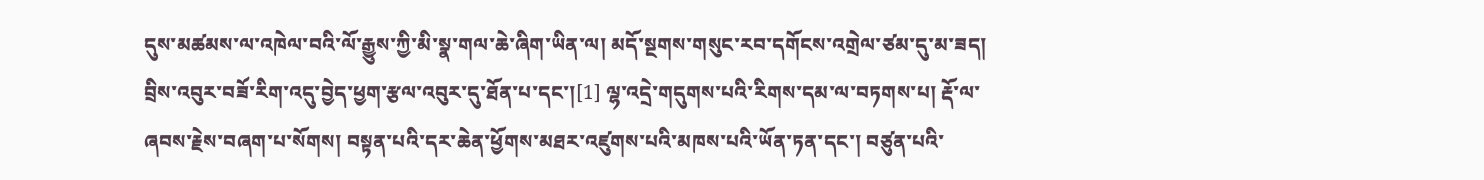དུས་མཚམས་ལ་འཁེལ་བའི་ལོ་རྒྱུས་ཀྱི་མི་སྣ་གལ་ཆེ་ཞིག་ཡིན་ལ། མདོ་སྔགས་གསུང་རབ་དགོངས་འགྲེལ་ཙམ་དུ་མ་ཟད། བྲིས་འབུར་བཟོ་རིག་འདུ་བྱེད་ཕྱག་རྩལ་འབུར་དུ་ཐོན་པ་དང་།[1] ལྷ་འདྲེ་གདུགས་པའི་རིགས་དམ་ལ་བཏགས་པ། རྡོ་ལ་ཞབས་རྗེས་བཞག་པ་སོགས། བསྟན་པའི་དར་ཆེན་ཕྱོགས་མཐར་འཛུགས་པའི་མཁས་པའི་ཡོན་ཏན་དང་། བཙུན་པའི་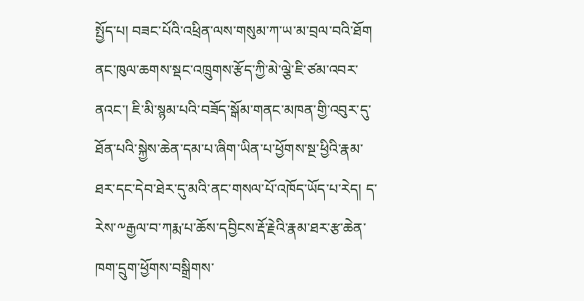སྤྱོད་པ། བཟང་པོའི་འཕྲིན་ལས་གསུམ་ཀ་ཡ་མ་བྲལ་བའི་ཐོག ནང་ཁུལ་ཆགས་སྡང་འཁྲུགས་རྩོད་ཀྱི་མེ་ལྕེ་ཇི་ཙམ་འབར་ནའང་། ཇི་མི་སྙམ་པའི་བཟོད་སྒོམ་གནང་མཁན་གྱི་འབུར་དུ་ཐོན་པའི་སྐྱེས་ཆེན་དམ་པ་ཞིག་ཡིན་པ་ཕྱོགས་སྔ་ཕྱིའི་རྣམ་ཐར་དང་དེབ་ཐེར་དུ་མའི་ནང་གསལ་པོ་འཁོད་ཡོད་པ་རེད། ད་རེས་༸རྒྱལ་བ་ཀརྨ་པ་ཆོས་དབྱིངས་རྡོ་རྗེའི་རྣམ་ཐར་རྩ་ཆེན་ཁག་དྲུག་ཕྱོགས་བསྒྲིགས་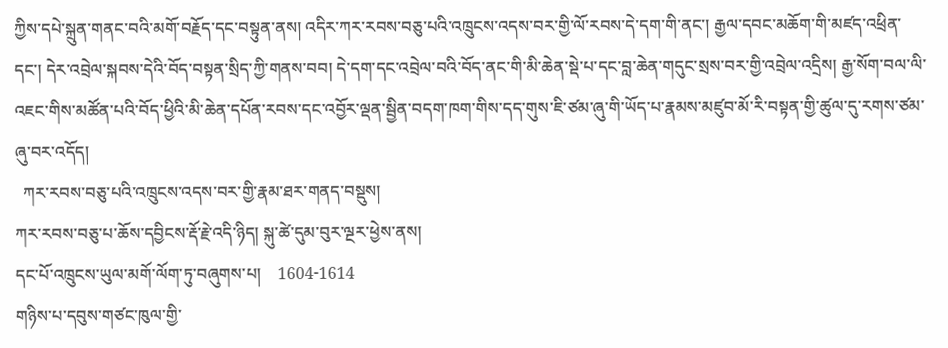ཀྱིས་དཔེ་སྐྲུན་གནང་བའི་མགོ་བརྗོད་དང་བསྟུན་ནས། འདིར་ཀར་རབས་བཅུ་པའི་འཁྲུངས་འདས་བར་གྱི་ལོ་རབས་དེ་དག་གི་ནང་། རྒྱལ་དབང་མཆོག་གི་མཛད་འཕྲིན་དང་། དེར་འབྲེལ་སྐབས་དེའི་བོད་བསྟན་སྲིད་ཀྱི་གནས་བབ། དེ་དག་དང་འབྲེལ་བའི་བོད་ནང་གི་མི་ཆེན་སྡེ་པ་དང་བླ་ཆེན་གདུང་སྲས་བར་གྱི་འབྲེལ་འདྲིས། རྒྱ་སོག་བལ་ལི་འཇང་གིས་མཚོན་པའི་བོད་ཕྱིའི་མི་ཆེན་དཔོན་རབས་དང་འབྱོར་ལྡན་སྦྱིན་བདག་ཁག་གིས་དད་གུས་ཇི་ཙམ་ཞུ་གི་ཡོད་པ་རྣམས་མཛུབ་མོ་རི་བསྟན་གྱི་ཚུལ་དུ་རགས་ཙམ་ཞུ་བར་འདོད།
  ཀར་རབས་བཅུ་པའི་འཁྲུངས་འདས་བར་གྱི་རྣམ་ཐར་གནད་བསྡུས།
ཀར་རབས་བཅུ་པ་ཆོས་དབྱིངས་རྡོ་རྗེ་འདི་ཉིད། སྐུ་ཚེ་དུམ་བུར་ལྔར་ཕྱེས་ནས།
དང་པོ་འཁྲུངས་ཡུལ་མགོ་ལོག་ཏུ་བཞུགས་པ།    1604-1614
གཉིས་པ་དབུས་གཙང་ཁུལ་གྱི་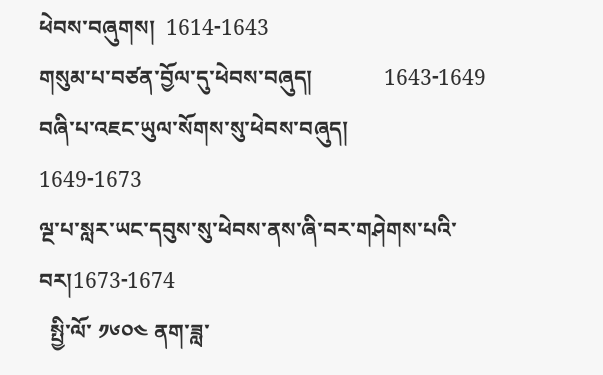ཕེབས་བཞུགས།  1614-1643
གསུམ་པ་བཙན་བྱོལ་དུ་ཕེབས་བཞུད།             1643-1649
བཞི་པ་འཇང་ཡུལ་སོགས་སུ་ཕེབས་བཞུད།                   1649-1673
ལྔ་པ་སླར་ཡང་དབུས་སུ་ཕེབས་ནས་ཞི་བར་གཤེགས་པའི་བར།1673-1674
  སྤྱི་ལོ་ ༡༦༠༤ ནག་ཟླ་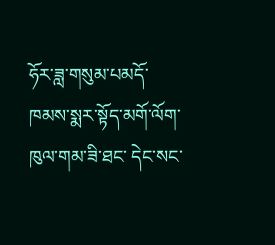ཧོར་ཟླ་གསུམ་པམདོ་ཁམས་སྨར་སྟོད་མགོ་ལོག་ཁུལ་གམ་ཟི་ཐང་ དེང་སང་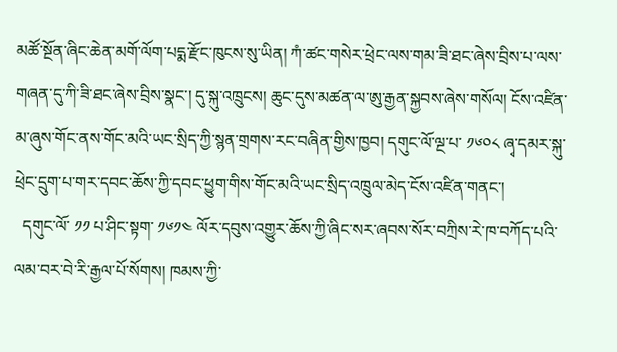མཚོ་སྔོན་ཞིང་ཆེན་མགོ་ལོག་པདྨ་རྫོང་ཁུངས་སུ་ཡིན། ཀཾ་ཚང་གསེར་ཕྲེང་ལས་གམ་ཟི་ཐང་ཞེས་བྲིས་པ་ལས་གཞན་དུ་ཀི་ཟི་ཐང་ཞེས་བྲིས་སྣང་། དུ་སྐུ་འཁྲུངས། ཆུང་དུས་མཚན་ལ་ཨུ་རྒྱན་སྐྱབས་ཞེས་གསོལ། ངོས་འཛིན་མ་ཞུས་གོང་ནས་གོང་མའི་ཡང་སྲིད་ཀྱི་སྙན་གྲགས་རང་བཞིན་གྱིས་ཁྱབ། དགུང་ལོ་ལྔ་པ་ ༡༦༠༨ ཞྭ་དམར་སྐུ་ཕྲེང་དྲུག་པ་གར་དབང་ཆོས་ཀྱི་དབང་ཕྱུག་གིས་གོང་མའི་ཡང་སྲིད་འཁྲུལ་མེད་ངོས་འཛིན་གནང་།
  དགུང་ལོ་ ༡༡ པ་ཤིང་སྟག་ ༡༦༡༤ ལོར་དབུས་འགྱུར་ཆོས་ཀྱི་ཞིང་སར་ཞབས་སོར་བཀྲིས་རེ་ཁ་བཀོད་པའི་ལམ་བར་བེ་རི་རྒྱལ་པོ་སོགས། ཁམས་ཀྱི་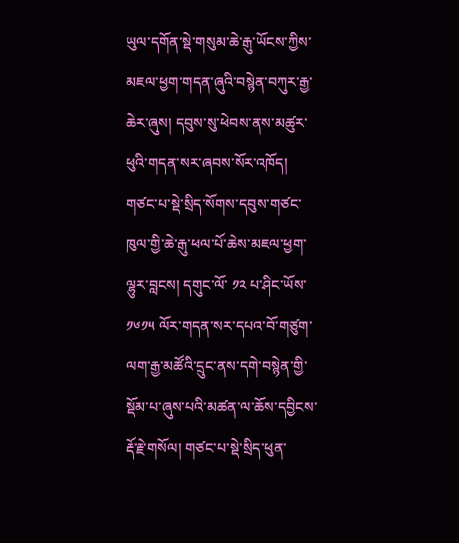ཡུལ་དགོན་སྡེ་གསུམ་ཆེ་རྒུ་ཡོངས་ཀྱིས་མཇལ་ཕྱག་གདན་ཞུའི་བསྙེན་བཀུར་རྒྱ་ཆེར་ཞུས། དབུས་སུ་ཕེབས་ནས་མཚུར་ཕུའི་གདན་སར་ཞབས་སོར་འཁོད། གཙང་པ་སྡེ་སྲིད་སོགས་དབུས་གཙང་ཁུལ་གྱི་ཆེ་རྒུ་ཕལ་པོ་ཆེས་མཇལ་ཕྱག་ལྷུར་བླངས། དགུང་ལོ་ ༡༢ པ་ཤིང་ཡོས་ ༡༦༡༥ ལོར་གདན་སར་དཔའ་བོ་གཙུག་ལག་རྒྱ་མཚོའི་དྲུང་ནས་དགེ་བསྙེན་གྱི་སྡོམ་པ་ཞུས་པའི་མཚན་ལ་ཆོས་དབྱིངས་རྡོ་རྗེ་གསོལ། གཙང་པ་སྡེ་སྲིད་ཕུན་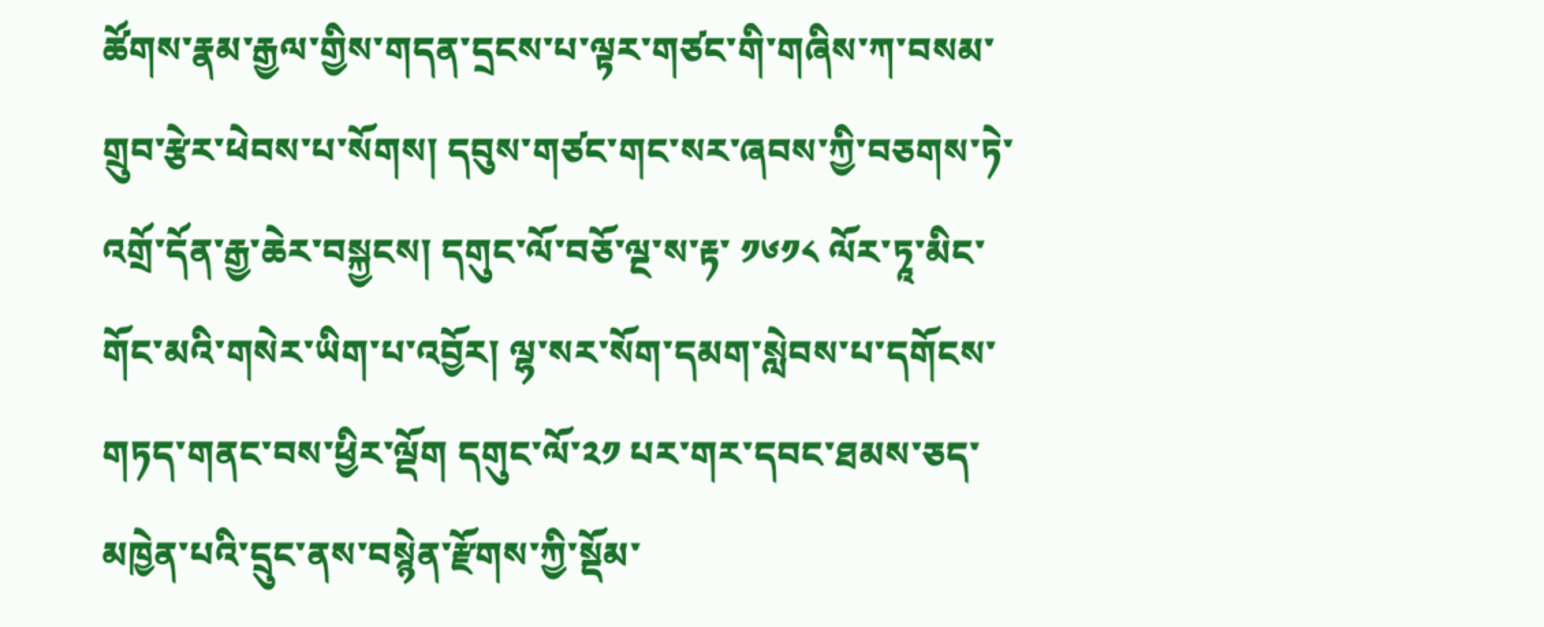ཚོགས་རྣམ་རྒྱལ་གྱིས་གདན་དྲངས་པ་ལྟར་གཙང་གི་གཞིས་ཀ་བསམ་གྲུབ་རྩེར་ཕེབས་པ་སོགས། དབུས་གཙང་གང་སར་ཞབས་ཀྱི་བཅགས་ཏེ་འགྲོ་དོན་རྒྱ་ཆེར་བསྐྱངས། དགུང་ལོ་བཅོ་ལྔ་ས་རྟ་ ༡༦༡༨ ལོར་ཏཱ་མིང་གོང་མའི་གསེར་ཡིག་པ་འབྱོར། ལྷ་སར་སོག་དམག་སླེབས་པ་དགོངས་གཏད་གནང་བས་ཕྱིར་ལྡོག དགུང་ལོ་༢༡ པར་གར་དབང་ཐམས་ཅད་མཁྱེན་པའི་དྲུང་ནས་བསྙེན་རྫོགས་ཀྱི་སྡོམ་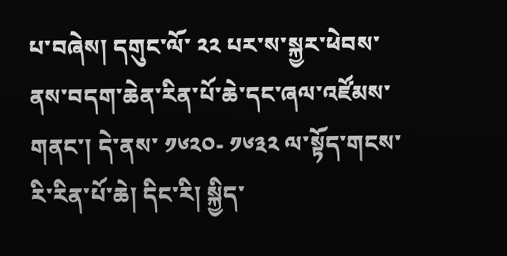པ་བཞེས། དགུང་ལོ་ ༢༢ པར་ས་སྐྱར་ཕེབས་ནས་བདག་ཆེན་རིན་པོ་ཆེ་དང་ཞལ་འཛོམས་གནང་། དེ་ནས་ ༡༦༢༠- ༡༦༣༢ ལ་སྟོད་གངས་རི་རིན་པོ་ཆེ། དིང་རི། སྐྱིད་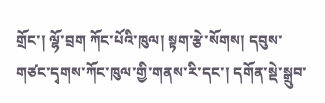གྲོང་། ལྷོ་བྲག ཀོང་པོའི་ཁུལ། སྟག་རྩེ་སོགས། དབུས་གཙང་དྭགས་ཀོང་ཁུལ་གྱི་གནས་རི་དང་། དགོན་སྡེ་སྒྲུབ་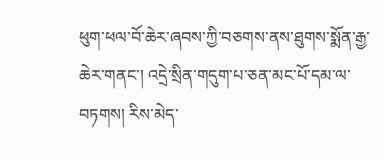ཕུག་ཕལ་བོ་ཆེར་ཞབས་ཀྱི་བཅགས་ནས་ཐུགས་སྨོན་རྒྱ་ཆེར་གནང་། འདྲེ་སྲིན་གདུག་པ་ཅན་མང་པོ་དམ་ལ་བཏགས། རིས་མེད་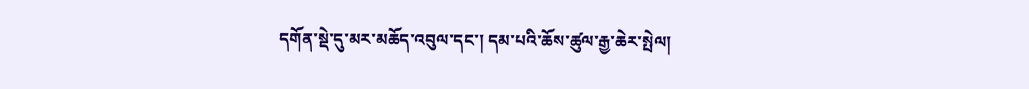དགོན་སྡེ་དུ་མར་མཆོད་འབུལ་དང་། དམ་པའི་ཆོས་ཚུལ་རྒྱ་ཆེར་སྤེལ།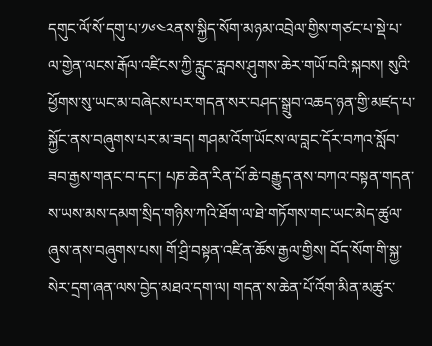དགུང་ལོ་སོ་དགུ་པ་༡༦༤༢ནས་སྐྱིད་སོག་མཉམ་འབྲེལ་གྱིས་གཙང་པ་སྡེ་པ་ལ་གྱེན་ལངས་རྒོལ་འཛིངས་ཀྱི་རླུང་རླབས་ཤུགས་ཆེར་གཡོ་བའི་སྐབས། སུའི་ཕྱོགས་སུ་ཡང་མ་བཞེངས་པར་གདན་སར་བཤད་སྒྲུབ་འཆད་ཉན་གྱི་མཛད་པ་སྐྱོང་ནས་བཞུགས་པར་མ་ཟད། གཤམ་འོག་ཡོངས་ལ་བླང་དོར་བཀའ་སློབ་ཟབ་རྒྱས་གནང་བ་དང་། པཎ་ཆེན་རིན་པོ་ཆེ་བརྒྱུད་ནས་བཀའ་བསྟན་གདན་ས་ཡས་མས་དམག་སྲིད་གཉིས་ཀའི་ཐོག་ལ་ཐེ་གཏོགས་གང་ཡང་མེད་ཚུལ་ཞུས་ནས་བཞུགས་པས། གོ་ཤྲི་བསྟན་འཛིན་ཆོས་རྒྱལ་གྱིས། བོད་སོག་གི་སྐྱ་སེར་དྲག་ཞན་ལས་བྱེད་མཐའ་དག་ལ། གདན་ས་ཆེན་པོ་འོག་མིན་མཚུར་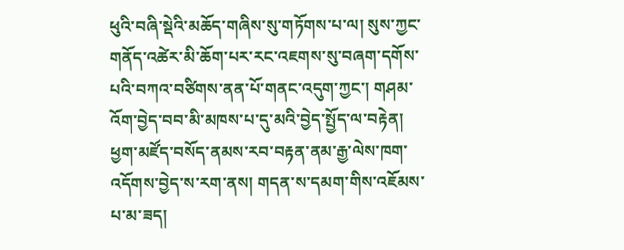ཕུའི་བཞི་སྡེའི་མཆོད་གཞིས་སུ་གཏོགས་པ་ལ། སུས་ཀྱང་གནོད་འཚེར་མི་ཆོག་པར་རང་འཇགས་སུ་བཞག་དགོས་པའི་བཀའ་བཙིགས་ནན་པོ་གནང་འདུག་ཀྱང་། གཤམ་འོག་བྱེད་བབ་མི་མཁས་པ་དུ་མའི་བྱེད་སྤྱོད་ལ་བརྟེན། ཕྱག་མཛོད་བསོད་ནམས་རབ་བརྟན་ནམ་རྒྱ་ལེས་ཁག་འདོགས་བྱེད་ས་རག་ནས། གདན་ས་དམག་གིས་འཇོམས་པ་མ་ཟད།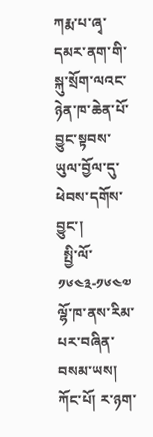ཀརྨ་པ་ཞྭ་དམར་ནག་གི་སྐུ་སྲོག་ལའང་ཉེན་ཁ་ཆེན་པོ་བྱུང་སྟབས་ཡུལ་བྱོལ་དུ་ཕེབས་དགོས་བྱུང་།
  སྤྱི་ལོ་༡༦༤༣-༡༦༤༧ ལྷོ་ཁ་ནས་རིམ་པར་བཞིན་བསམ་ཡས། ཀོང་པོ། ར་ཉག་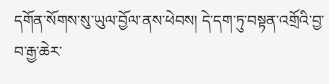དགོན་སོགས་སུ་ཡུལ་བྱོལ་ནས་ཕེབས། དེ་དག་ཏུ་བསྟན་འགྲོའི་བྱ་བ་རྒྱ་ཆེར་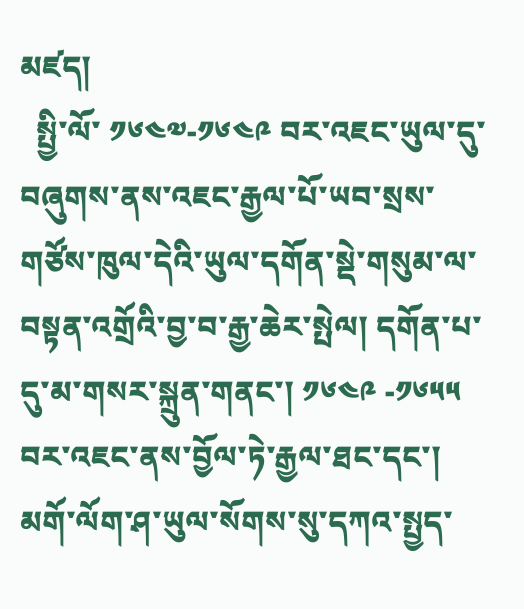མཛད།
  སྤྱི་ལོ་ ༡༦༤༧-༡༦༤༩ བར་འཇང་ཡུལ་དུ་བཞུགས་ནས་འཇང་རྒྱལ་པོ་ཡབ་སྲས་གཙོས་ཁུལ་དེའི་ཡུལ་དགོན་སྡེ་གསུམ་ལ་བསྟན་འགྲོའི་བྱ་བ་རྒྱ་ཆེར་སྤེལ། དགོན་པ་དུ་མ་གསར་སྐྲུན་གནང་། ༡༦༤༩ -༡༦༥༥ བར་འཇང་ནས་བྱོལ་ཏེ་རྒྱལ་ཐང་དང་། མགོ་ལོག་ཤ་ཡུལ་སོགས་སུ་དཀའ་སྤྱད་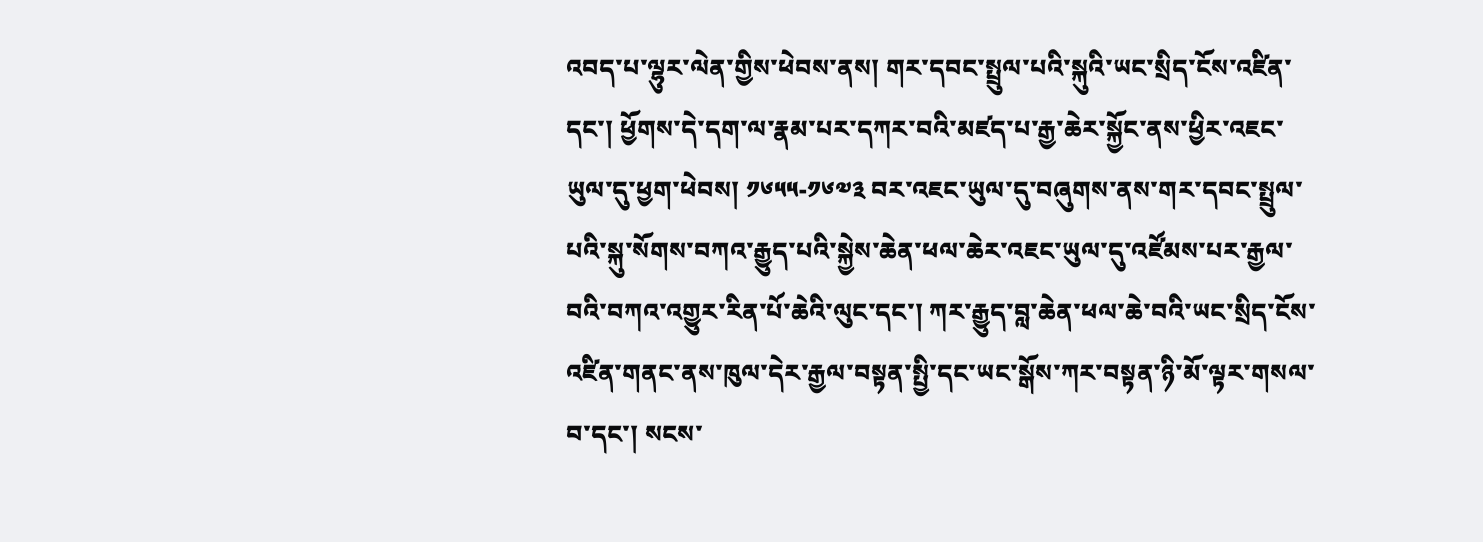འབད་པ་ལྷུར་ལེན་གྱིས་ཕེབས་ནས། གར་དབང་སྤྲུལ་པའི་སྐུའི་ཡང་སྲིད་ངོས་འཛིན་དང་། ཕྱོགས་དེ་དག་ལ་རྣམ་པར་དཀར་བའི་མཛད་པ་རྒྱ་ཆེར་སྐྱོང་ནས་ཕྱིར་འཇང་ཡུལ་དུ་ཕྱག་ཕེབས། ༡༦༥༥-༡༦༧༣ བར་འཇང་ཡུལ་དུ་བཞུགས་ནས་གར་དབང་སྤྲུལ་པའི་སྐུ་སོགས་བཀའ་རྒྱུད་པའི་སྐྱེས་ཆེན་ཕལ་ཆེར་འཇང་ཡུལ་དུ་འཛོམས་པར་རྒྱལ་བའི་བཀའ་འགྱུར་རིན་པོ་ཆེའི་ལུང་དང་། ཀར་རྒྱུད་བླ་ཆེན་ཕལ་ཆེ་བའི་ཡང་སྲིད་ངོས་འཛིན་གནང་ནས་ཁུལ་དེར་རྒྱལ་བསྟན་སྤྱི་དང་ཡང་སྒོས་ཀར་བསྟན་ཉི་མོ་ལྟར་གསལ་བ་དང་། སངས་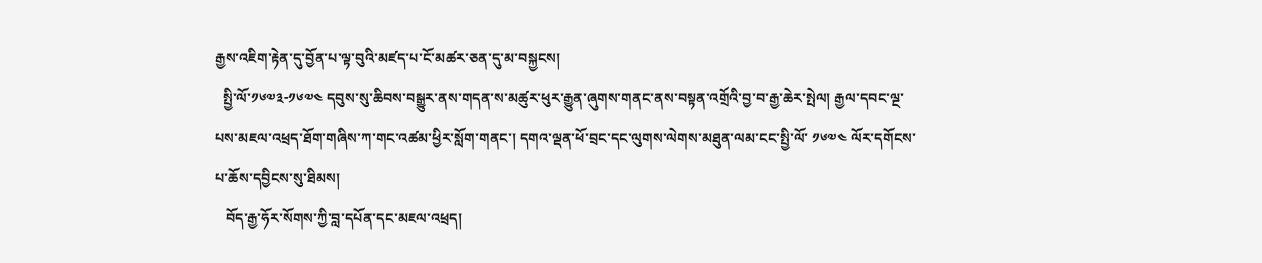རྒྱས་འཇིག་རྟེན་དུ་བྱོན་པ་ལྟ་བུའི་མཛད་པ་ངོ་མཚར་ཅན་དུ་མ་བསྐྱངས།
  སྤྱི་ལོ་༡༦༧༣-༡༦༧༤ དབུས་སུ་ཆིབས་བསྒྱུར་ནས་གདན་ས་མཚུར་ཕུར་རྒྱུན་ཞུགས་གནང་ནས་བསྟན་འགྲོའི་བྱ་བ་རྒྱ་ཆེར་སྤེལ། རྒྱལ་དབང་ལྔ་པས་མཇལ་འཕྲད་ཐོག་གཞིས་ཀ་གང་འཚམ་ཕྱིར་སློག་གནང་། དགའ་ལྡན་ཕོ་བྲང་དང་ལུགས་ལེགས་མཐུན་ལམ་ངང་སྤྱི་ལོ་ ༡༦༧༤ ལོར་དགོངས་པ་ཆོས་དབྱིངས་སུ་ཐིམས།
   བོད་རྒྱ་ཧོར་སོགས་ཀྱི་བླ་དཔོན་དང་མཇལ་འཕྲད།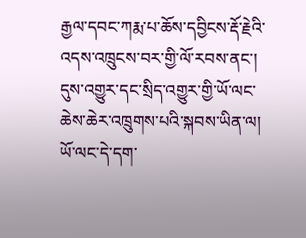རྒྱལ་དབང་ཀརྨ་པ་ཆོས་དབྱིངས་རྡོ་རྗེའི་འདས་འཁྲུངས་བར་གྱི་ལོ་རབས་ནང་། དུས་འགྱུར་དང་སྲིད་འགྱུར་གྱི་ཡོ་ལང་ཆེས་ཆེར་འཁྲུགས་པའི་སྐབས་ཡིན་ལ། ཡོ་ལང་དེ་དག་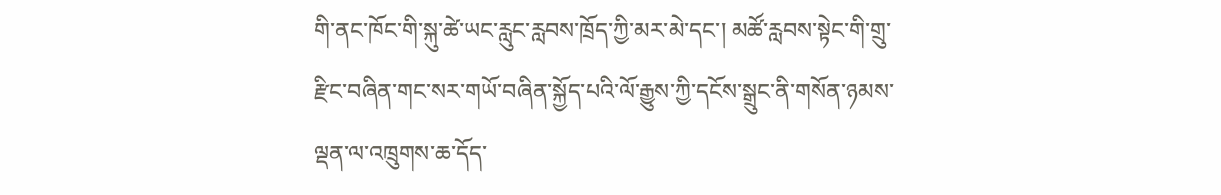གི་ནང་ཁོང་གི་སྐུ་ཚེ་ཡང་རླུང་རླབས་ཁྲོད་ཀྱི་མར་མེ་དང་། མཚོ་རླབས་སྟེང་གི་གྲུ་རྫིང་བཞིན་གང་སར་གཡོ་བཞིན་སྐྱོད་པའི་ལོ་རྒྱུས་ཀྱི་དངོས་སྒྲུང་ནི་གསོན་ཉམས་ལྡན་ལ་འཁྲུགས་ཆ་དོད་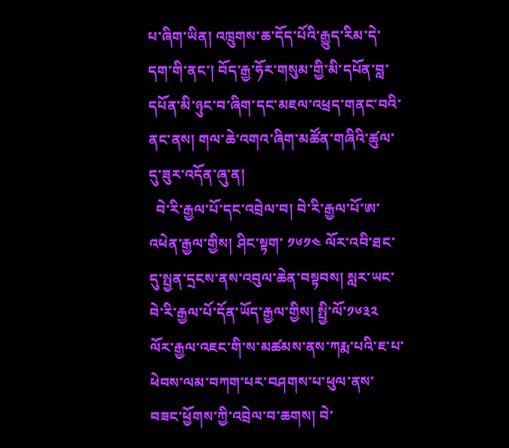པ་ཞིག་ཡིན། འཁྲུགས་ཆ་དོད་པོའི་རྒྱུད་རིམ་དེ་དག་གི་ནང་། བོད་རྒྱ་ཧོར་གསུམ་གྱི་མི་དཔོན་བླ་དཔོན་མི་ཉུང་བ་ཞིག་དང་མཇལ་འཕྲད་གནང་བའི་ནང་ནས། གལ་ཆེ་འགའ་ཞིག་མཚོན་གཞིའི་ཚུལ་དུ་ཟུར་འདོན་ཞུ་ན།
  བེ་རི་རྒྱལ་པོ་དང་འབྲེལ་བ། བེ་རི་རྒྱལ་པོ་ཨ་འཕེན་རྒྱལ་གྱིས། ཤིང་སྟག་ ༡༦༡༤ ལོར་འབི་ཐང་དུ་སྤྱན་དྲངས་ནས་འབུལ་ཆེན་བསྟབས། སླར་ཡང་བེ་རི་རྒྱལ་པོ་དོན་ཡོད་རྒྱལ་གྱིས། སྤྱི་ལོ་༡༦༣༢ ལོར་རྒྱལ་འཇང་གི་ས་མཚམས་ནས་ཀརྨ་པའི་ཇ་པ་ཕེབས་ལམ་བཀག་པར་བཤགས་པ་ཕུལ་ནས་བཟང་ཕྱོགས་ཀྱི་འབྲེལ་བ་ཆགས། བེ་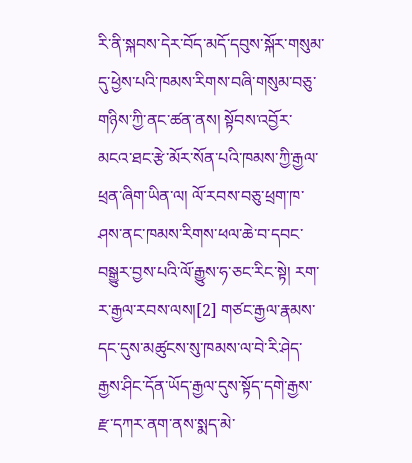རི་ནི་སྐབས་དེར་བོད་མདོ་དབུས་སྐོར་གསུམ་དུ་ཕྱེས་པའི་ཁམས་རིགས་བཞི་གསུམ་བཅུ་གཉིས་ཀྱི་ནང་ཚན་ནས། སྟོབས་འབྱོར་མངའ་ཐང་རྩེ་མོར་སོན་པའི་ཁམས་ཀྱི་རྒྱལ་ཕྲན་ཞིག་ཡིན་ལ། ལོ་རབས་བཅུ་ཕྲག་ཁ་ཤས་ནང་ཁམས་རིགས་ཕལ་ཆེ་བ་དབང་བསྒྱུར་བྱས་པའི་ལོ་རྒྱུས་ཧ་ཅང་རིང་སྟེ། རག་ར་རྒྱལ་རབས་ལས།[2] གཙང་རྒྱལ་རྣམས་དང་དུས་མཚུངས་སུ་ཁམས་ལ་བེ་རི་ཤེད་རྒྱས་ཤིང་དོན་ཡོད་རྒྱལ་དུས་སྟོད་དགེ་རྒྱས་རྫ་དཀར་ནག་ནས་སྨད་མེ་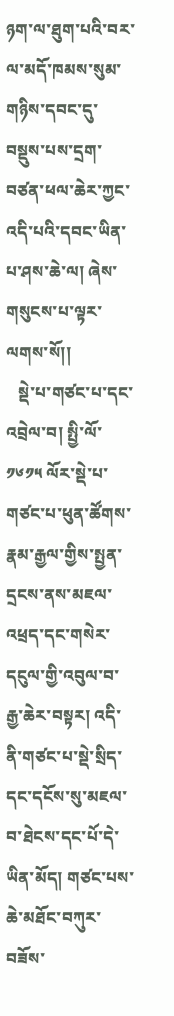ཉག་ལ་ཐུག་པའི་བར་ལ་མདོ་ཁམས་སུམ་གཉིས་དབང་དུ་བསྡུས་པས་དྲག་བཙན་ཕལ་ཆེར་ཀྱང་འདི་པའི་དབང་ཡིན་པ་ཤས་ཆེ་ལ། ཞེས་གསུངས་པ་ལྟར་ལགས་སོ།།
   སྡེ་པ་གཙང་པ་དང་འབྲེལ་བ། སྤྱི་ལོ་ ༡༦༡༥ ལོར་སྡེ་པ་གཙང་པ་ཕུན་ཚོགས་རྣམ་རྒྱལ་གྱིས་སྤྱན་དྲངས་ནས་མཇལ་འཕྲད་དང་གསེར་དངུལ་གྱི་འབུལ་བ་རྒྱ་ཆེར་བསྟར། འདི་ནི་གཙང་པ་སྡེ་སྲིད་དང་དངོས་སུ་མཇལ་བ་ཐེངས་དང་པོ་དེ་ཡིན་མོད། གཙང་པས་ཆེ་མཐོང་བཀུར་བཟོས་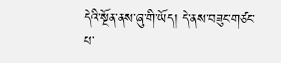དེའི་སྔོན་ནས་ཞུ་གི་ཡོད། དེ་ནས་བཟུང་གཙང་པ་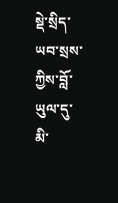སྡེ་སྲིད་ཡབ་སྲས་ཀྱིས་བློ་ཡུལ་དུ་མི་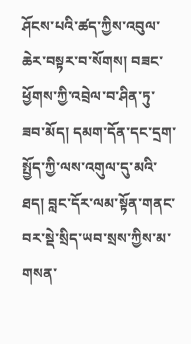ཤོངས་པའི་ཚད་ཀྱིས་འབུལ་ཆེར་བསྟར་བ་སོགས། བཟང་ཕྱོགས་ཀྱི་འབྲེལ་བ་ཤིན་ཏུ་ཟབ་མོད། དམག་དོན་དང་དྲག་སྤྱོད་ཀྱི་ལས་འགུལ་དུ་མའི་ཐད། བླང་དོར་ལམ་སྟོན་གནང་བར་སྡེ་སྲིད་ཡབ་སྲས་ཀྱིས་མ་གསན་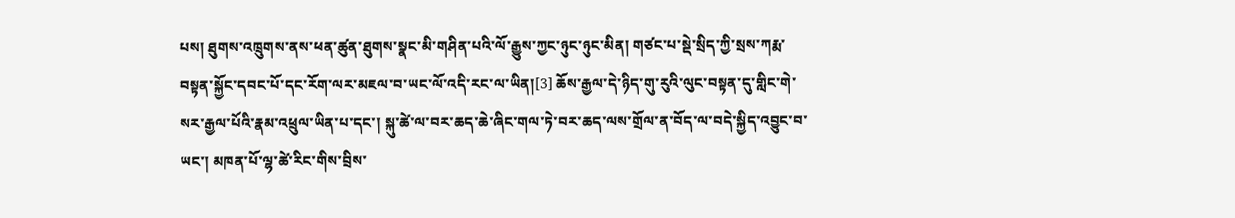པས། ཐུགས་འཁྲུགས་ནས་ཕན་ཚུན་ཐུགས་སྣང་མི་གཤིན་པའི་ལོ་རྒྱུས་ཀྱང་ཉུང་ཉུང་མིན། གཙང་པ་སྡེ་སྲིད་ཀྱི་སྲས་ཀརྨ་བསྟན་སྐྱོང་དབང་པོ་དང་རོག་ལར་མཇལ་བ་ཡང་ལོ་འདི་རང་ལ་ཡིན།[3] ཆོས་རྒྱལ་དེ་ཉིད་གུ་རུའི་ལུང་བསྟན་དུ་གླིང་གེ་སར་རྒྱལ་པོའི་རྣམ་འཕྲུལ་ཡིན་པ་དང་། སྐུ་ཚེ་ལ་བར་ཆད་ཆེ་ཞིང་གལ་ཏེ་བར་ཆད་ལས་གྲོལ་ན་བོད་ལ་བདེ་སྐྱིད་འབྱུང་བ་ཡང་། མཁན་པོ་ལྷ་ཚེ་རིང་གིས་བྲིས་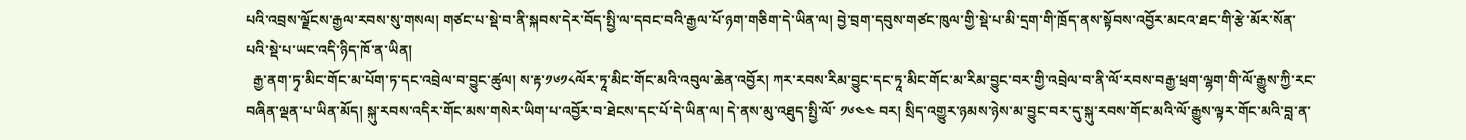པའི་འབྲས་ལྗོངས་རྒྱལ་རབས་སུ་གསལ། གཙང་པ་སྡེ་བ་ནི་སྐབས་དེར་བོད་སྤྱི་ལ་དབང་བའི་རྒྱལ་པོ་ཉག་གཅིག་དེ་ཡིན་ལ། བྱེ་བྲག་དབུས་གཙང་ཁུལ་གྱི་སྡེ་པ་མི་དྲག་གི་ཁྲོད་ནས་སྟོབས་འབྱོར་མངའ་ཐང་གི་རྩེ་མོར་སོན་པའི་སྡེ་པ་ཡང་འདི་ཉིད་ཁོ་ན་ཡིན།
  རྒྱ་ནག་ཏྭ་མིང་གོང་མ་པོག་ཏ་དང་འབྲེལ་བ་བྱུང་ཚུལ། ས་རྟ་༡༦༡༨ལོར་ཏཱ་མིང་གོང་མའི་འབུལ་ཆེན་འབྱོར། ཀར་རབས་རིམ་བྱུང་དང་ཏཱ་མིང་གོང་མ་རིམ་བྱུང་བར་གྱི་འབྲེལ་བ་ནི་ལོ་རབས་བརྒྱ་ཕྲག་ལྷག་གི་ལོ་རྒྱུས་ཀྱི་རང་བཞིན་ལྡན་པ་ཡིན་མོད། སྐུ་རབས་འདིར་གོང་མས་གསེར་ཡིག་པ་འབྱོར་བ་ཐེངས་དང་པོ་དེ་ཡིན་ལ། དེ་ནས་མུ་འཐུད་སྤྱི་ལོ་ ༡༦༤༤ བར། སྲིད་འགྱུར་ཉམས་ཉེས་མ་བྱུང་བར་དུ་སྐུ་རབས་གོང་མའི་ལོ་རྒྱུས་ལྟར་གོང་མའི་བླ་ན་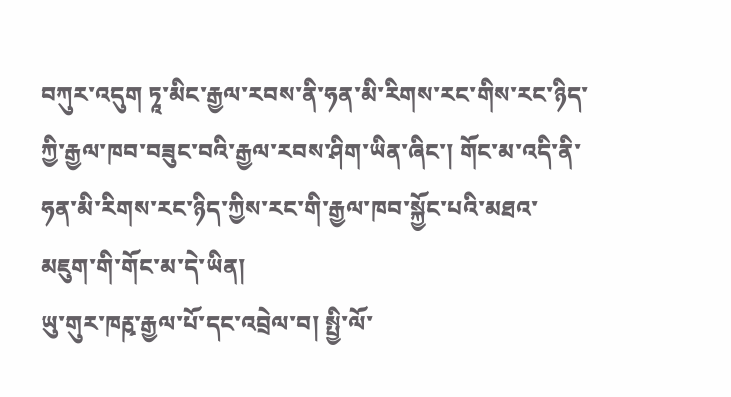བཀུར་འདུག ཏཱ་མིང་རྒྱལ་རབས་ནི་ཧན་མི་རིགས་རང་གིས་རང་ཉིད་ཀྱི་རྒྱལ་ཁབ་བཟུང་བའི་རྒྱལ་རབས་ཤིག་ཡིན་ཞིང་། གོང་མ་འདི་ནི་ཧན་མི་རིགས་རང་ཉིད་ཀྱིས་རང་གི་རྒྱལ་ཁབ་སྐྱོང་པའི་མཐའ་མཇུག་གི་གོང་མ་དེ་ཡིན།
ཡུ་གུར་ཁརྵ་རྒྱལ་པོ་དང་འབྲེལ་བ། སྤྱི་ལོ་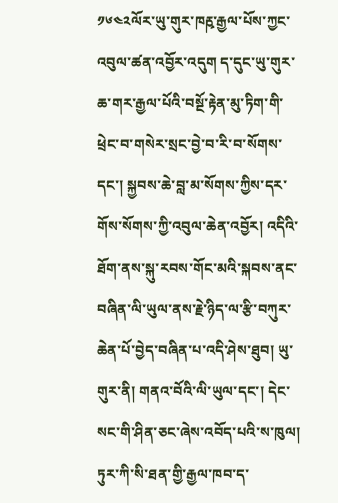༡༦༤༢ལོར་ཡུ་གུར་ཁརྵ་རྒྱལ་པོས་ཀྱང་འབུལ་ཚན་འབྱོར་འདུག ད་དུང་ཡུ་གུར་ཆ་གར་རྒྱལ་པོའི་བསྔོ་རྟེན་མུ་ཏིག་གི་ཕྲེང་བ་གསེར་སྲང་བྱེ་བ་རི་བ་སོགས་དང་། སྐྱབས་ཆེ་བླ་མ་སོགས་ཀྱིས་དར་གོས་སོགས་ཀྱི་འབུལ་ཆེན་འབྱོར། འདིའི་ཐོག་ནས་སྐུ་རབས་གོང་མའི་སྐབས་ནང་བཞིན་ལི་ཡུལ་ནས་རྗེ་ཉིད་ལ་རྩི་བཀུར་ཆེན་པོ་བྱེད་བཞིན་པ་འདི་ཤེས་ཐུབ། ཡུ་གུར་ནི། གནའ་བོའི་ལི་ཡུལ་དང་། དེང་སང་གི་ཤིན་ཅང་ཞེས་འབོད་པའི་ས་ཁུལ། ཏུར་ཀི་སི་ཐན་གྱི་རྒྱལ་ཁབ་ད་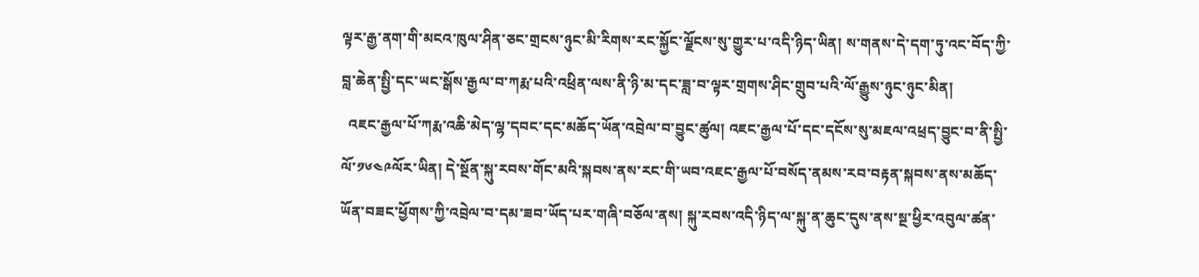ལྟར་རྒྱ་ནག་གི་མངའ་ཁུལ་ཤིན་ཅང་གྲངས་ཉུང་མི་རིགས་རང་སྐྱོང་ལྗོངས་སུ་གྱུར་པ་འདི་ཉིད་ཡིན། ས་གནས་དེ་དག་ཏུ་འང་བོད་ཀྱི་བླ་ཆེན་སྤྱི་དང་ཡང་སྒོས་རྒྱལ་བ་ཀརྨ་པའི་འཕྲིན་ལས་ནི་ཉི་མ་དང་ཟླ་བ་ལྟར་གྲགས་ཤིང་གྲུབ་པའི་ལོ་རྒྱུས་ཉུང་ཉུང་མིན།
  འཇང་རྒྱལ་པོ་ཀརྨ་འཆི་མེད་ལྷ་དབང་དང་མཆོད་ཡོན་འབྲེལ་བ་བྱུང་ཚུལ། འཇང་རྒྱལ་པོ་དང་དངོས་སུ་མཇལ་འཕྲད་བྱུང་བ་ནི་སྤྱི་ལོ་༡༦༤༩ལོར་ཡིན། དེ་སྔོན་སྐུ་རབས་གོང་མའི་སྐབས་ནས་རང་གི་ཡབ་འཇང་རྒྱལ་པོ་བསོད་ནམས་རབ་བརྟན་སྐབས་ནས་མཆོད་ཡོན་བཟང་ཕྱོགས་ཀྱི་འབྲེལ་བ་དམ་ཟབ་ཡོད་པར་གཞི་བཅོལ་ནས། སྐུ་རབས་འདི་ཉིད་ལ་སྐུ་ན་ཆུང་དུས་ནས་སྔ་ཕྱིར་འབུལ་ཚན་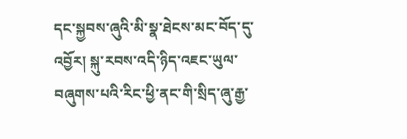དང་སྐྱབས་ཞུའི་མི་སྣ་ཐེངས་མང་བོད་དུ་འབྱོར། སྐུ་རབས་འདི་ཉིད་འཇང་ཡུལ་བཞུགས་པའི་རིང་ཕྱི་ནང་གི་སྲིད་ཞུ་རྒྱ་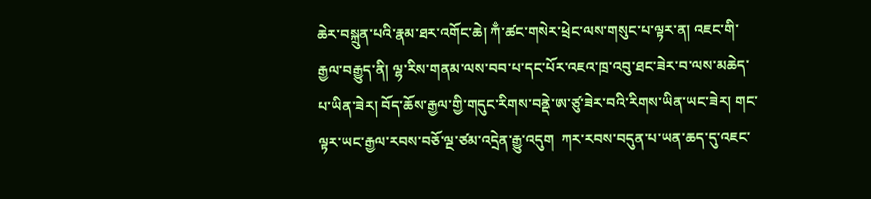ཆེར་བསྐྲུན་པའི་རྣམ་ཐར་འགོང་ཆེ། ཀྃ་ཚང་གསེར་ཕྲེང་ལས་གསུང་པ་ལྟར་ན། འཇང་གི་རྒྱལ་བརྒྱུད་ནི། ལྷ་རིས་གནམ་ལས་བབ་པ་དང་པོར་འཇའ་ཁྲ་འབུ་ཐང་ཟེར་བ་ལས་མཆེད་པ་ཡིན་ཟེར། བོད་ཆོས་རྒྱལ་གྱི་གདུང་རིགས་བནྡེ་ཨ་ཙུ་ཟེར་བའི་རིགས་ཡིན་ཡང་ཟེར། གང་ལྟར་ཡང་རྒྱལ་རབས་བཅོ་ལྔ་ཙམ་འདྲེན་རྒྱུ་འདུག  ཀར་རབས་བདུན་པ་ཡན་ཆད་དུ་འཇང་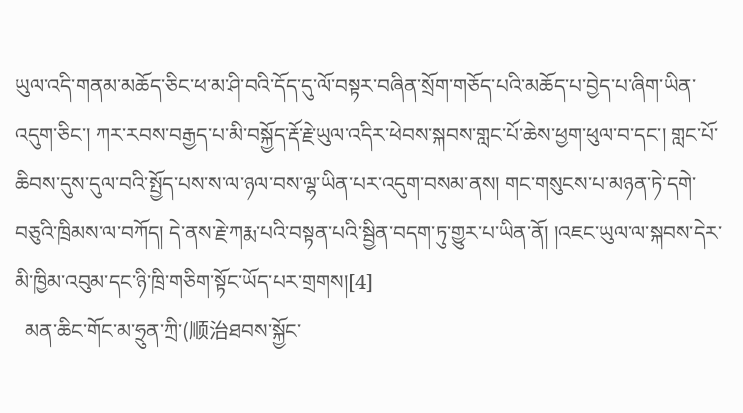ཡུལ་འདི་གནམ་མཆོད་ཅིང་ཕ་མ་ཤི་བའི་དོད་དུ་ལོ་བསྟར་བཞིན་སྲོག་གཅོད་པའི་མཆོད་པ་བྱེད་པ་ཞིག་ཡིན་འདུག་ཅིང་། ཀར་རབས་བརྒྱད་པ་མི་བསྐྱོད་རྡོ་རྗེ་ཡུལ་འདིར་ཕེབས་སྐབས་གླང་པོ་ཆེས་ཕྱག་ཕུལ་བ་དང་། གླང་པོ་ཆིབས་དུས་དུལ་བའི་སྤྱོད་པས་ས་ལ་ཉལ་བས་ལྷ་ཡིན་པར་འདུག་བསམ་ནས། གང་གསུངས་པ་མཉན་ཏེ་དགེ་བཅུའི་ཁྲིམས་ལ་བཀོད། དེ་ནས་རྗེ་ཀརྨ་པའི་བསྟན་པའི་སྦྱིན་བདག་ཏུ་གྱུར་པ་ཡིན་ནོ། །འཇང་ཡུལ་ལ་སྐབས་དེར་མི་ཁྱིམ་འབུམ་དང་ཉི་ཁྲི་གཅིག་སྟོང་ཡོད་པར་གྲགས།[4]
  མན་ཆིང་གོང་མ་ཧྲུན་ཀྲི་(顺治ཐབས་སྐྱོང་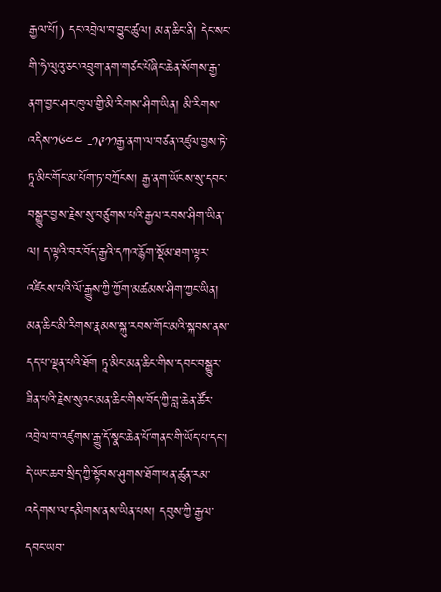རྒྱལ་པོ།) དང་འབྲེལ་བ་བྱུང་ཚུལ། མན་ཆིང་ནི། དེང་སང་གི་ཧེ་ལུའུ་ཅང་འབྲུག་ནག་གཙང་པོཞིང་ཆེན་སོགས་རྒྱ་ནག་བྱང་ཤར་ཁུལ་གྱི་མི་རིགས་ཤིག་ཡིན། མི་རིགས་འདིས་༡༦༤༤ -༡༩༡༡རྒྱ་ནག་ལ་བཙན་འཛུལ་བྱས་ཏེ་ཏཱ་མིང་གོང་མ་པོག་ཏ་བཀྲོངས། རྒྱ་ནག་ཡོངས་སུ་དབང་བསྒྱུར་བྱས་རྗེས་སུ་བཙུགས་པའི་རྒྱལ་རབས་ཤིག་ཡིན་ལ། ད་ལྟའི་བར་བོད་རྒྱའི་དཀའ་རྙོག་སྡོམ་ཐག་ལྟར་འཛིངས་པའི་ལོ་རྒྱུས་ཀྱི་ཀྱོག་མཚམས་ཤིག་ཀྱང་ཡིན། མན་ཆིང་མི་རིགས་རྣམས་སྐུ་རབས་གོང་མའི་སྐབས་ནས་དད་པ་ལྡན་པའི་ཐོག ཏཱ་མིང་མན་ཆིང་གིས་དབང་བསྒྱུར་ཟིན་པའི་རྗེས་སུའང་མན་ཆིང་གིས་བོད་ཀྱི་བླ་ཆེན་ཚོར་འབྲེལ་བ་འཛུགས་རྒྱུ་དོ་སྣང་ཆེན་པོ་གནང་གི་ཡོད་པ་དང་། དེ་ཡང་ཆབ་སྲིད་ཀྱི་སྟོབས་ཤུགས་ཐོག་ཕན་ཚུན་རམ་འདེགས་ལ་དམིགས་ནས་ཡིན་པས། དབུས་ཀྱི་རྒྱལ་དབང་ཡབ་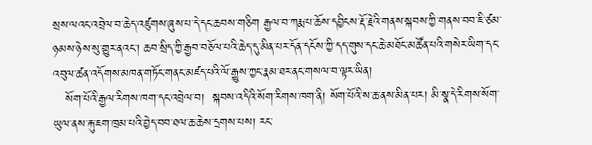སྲས་ལའང་འབྲེལ་བ་ཆེད་འཛུགས་ཞུས་པ་དེ་དང་ཆབས་གཅིག རྒྱལ་བ་ཀརྨ་པ་ཆོས་དབྱིངས་རྡོ་རྗེའི་གནས་སྐབས་ཀྱི་གནས་བབ་ཇི་ཙམ་ཉམས་ཉེས་སུ་གྱུར་ནའང་། ཆབ་སྲིད་ཀྱི་རྒྱབ་བཅོལ་པའི་ཆེད་དུ་མིན་པར་དོན་དངོས་ཀྱི་དད་གུས་དང་ཆེ་མཐོང་མཚོན་པའི་གསེར་ཡིག་དང་འབུལ་ཚན་འདོགས་མཁན་གཏོང་གནང་མཛད་པའི་ལོ་རྒྱུས་ཀྱང་རྣམ་ཐར་ནང་གསལ་བ་ལྟར་ཡིན།
   སོག་པོའི་རྒྱལ་རིགས་ཁག་དང་འབྲེལ་བ།  སྐབས་འདིའི་སོག་རིགས་ཁག་ནི། སོག་པོའི་ས་ཆ་ནས་མིན་པར། མི་སྣ་དེ་རིགས་སོག་ཡུལ་ནས་རྐུ་ཇག་ཁྲམ་པའི་བྱེད་བབ་ཐལ་ཆ་ཆེས་དྲགས་པས། རང་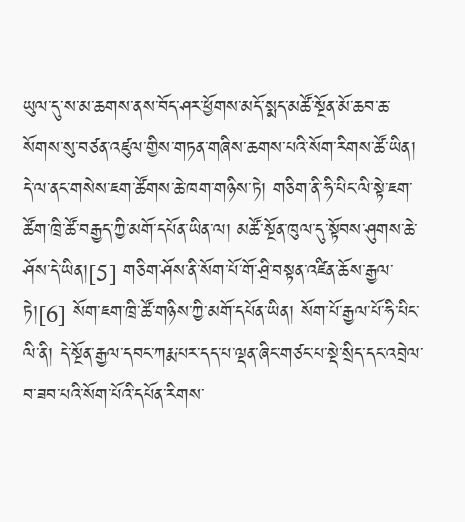ཡུལ་དུ་ས་མ་ཆགས་ནས་བོད་ཤར་ཕྱོགས་མདོ་སྨད་མཚོ་སྔོན་མོ་ཆབ་ཆ་སོགས་སུ་བཙན་འཛུལ་གྱིས་གཏན་གཞིས་ཆགས་པའི་སོག་རིགས་ཚོ་ཡིན། དེ་ལ་ནང་གསེས་ཇག་ཚོགས་ཆེ་ཁག་གཉིས་ཏེ། གཅིག་ནི་ཧི་པིང་ལི་སྟེ་ཇག་ཚོག་ཁྲི་ཚོ་བརྒྱད་ཀྱི་མགོ་དཔོན་ཡིན་ལ། མཚོ་སྔོན་ཁུལ་དུ་སྟོབས་ཤུགས་ཆེ་ཤོས་དེ་ཡིན།[5] གཅིག་ཤོས་ནི་སོག་པོ་གོ་ཤྲི་བསྟན་འཛིན་ཆོས་རྒྱལ་ཏེ།[6] སོག་ཇག་ཁྲི་ཚོ་གཉིས་ཀྱི་མགོ་དཔོན་ཡིན། སོག་པོ་རྒྱལ་པོ་ཧི་པིང་ལི་ནི། དེ་སྔོན་རྒྱལ་དབང་ཀརྨ་པར་དད་པ་ལྡན་ཞིང་གཙང་པ་སྡེ་སྲིད་དང་འབྲེལ་བ་ཟབ་པའི་སོག་པོའི་དཔོན་རིགས་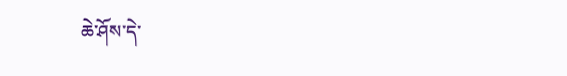ཆེ་ཤོས་དེ་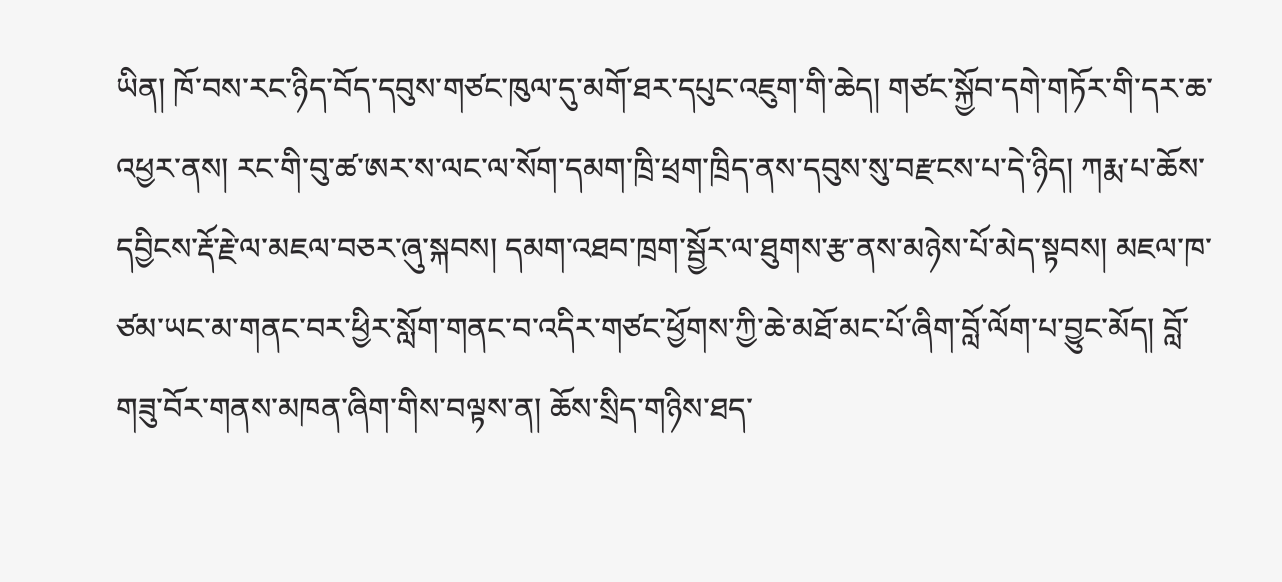ཡིན། ཁོ་བས་རང་ཉིད་བོད་དབུས་གཙང་ཁུལ་དུ་མགོ་ཐར་དཔུང་འཇུག་གི་ཆེད། གཙང་སྐྱོབ་དགེ་གཏོར་གི་དར་ཆ་འཕྱར་ནས། རང་གི་བུ་ཚ་ཨར་ས་ལང་ལ་སོག་དམག་ཁྲི་ཕྲག་ཁྲིད་ནས་དབུས་སུ་བརྫངས་པ་དེ་ཉིད། ཀརྨ་པ་ཆོས་དབྱིངས་རྡོ་རྗེ་ལ་མཇལ་བཅར་ཞུ་སྐབས། དམག་འཐབ་ཁྲག་སྦྱོར་ལ་ཐུགས་རྩ་ནས་མཉེས་པོ་མེད་སྟབས། མཇལ་ཁ་ཙམ་ཡང་མ་གནང་བར་ཕྱིར་སློག་གནང་བ་འདིར་གཙང་ཕྱོགས་ཀྱི་ཆེ་མཐོ་མང་པོ་ཞིག་བློ་ལོག་པ་བྱུང་མོད། བློ་གཟུ་བོར་གནས་མཁན་ཞིག་གིས་བལྟས་ན། ཆོས་སྲིད་གཉིས་ཐད་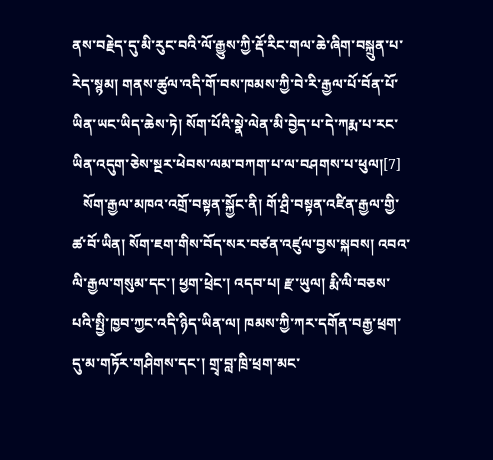ནས་བརྗེད་དུ་མི་རུང་བའི་ལོ་རྒྱུས་ཀྱི་རྡོ་རིང་གལ་ཆེ་ཞིག་བསྐྲུན་པ་རེད་སྙམ། གནས་ཚུལ་འདི་གོ་བས་ཁམས་ཀྱི་བེ་རི་རྒྱལ་པོ་བོན་པོ་ཡིན་ཡང་ཡིད་ཆེས་ཏེ། སོག་པོའི་སྣེ་ལེན་མི་བྱེད་པ་དེ་ཀརྨ་པ་རང་ཡིན་འདུག་ཅེས་སྔར་ཕེབས་ལམ་བཀག་པ་ལ་བཤགས་པ་ཕུལ།[7]
   སོག་རྒྱལ་མཁའ་འགྲོ་བསྟན་སྐྱོང་ནི། གོ་ཤྲི་བསྟན་འཛིན་རྒྱལ་གྱི་ཚ་བོ་ཡིན། སོག་ཇག་གིས་བོད་སར་བཙན་འཛུལ་བྱས་སྐབས། འབའ་ལི་རྒྱལ་གསུམ་དང་། ཕྱག་ཕྲེང་། འདབ་པ། རྫ་ཡུལ། རྨི་ལི་བཅས་པའི་སྤྱི་ཁྱབ་ཀྱང་འདི་ཉིད་ཡིན་ལ། ཁམས་ཀྱི་ཀར་དགོན་བརྒྱ་ཕྲག་དུ་མ་གཏོར་གཤིགས་དང་། གྲྭ་བླ་ཁྲི་ཕྲག་མང་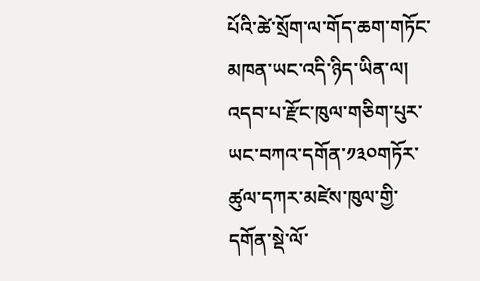པོའི་ཚེ་སྲོག་ལ་གོད་ཆག་གཏོང་མཁན་ཡང་འདི་ཉིད་ཡིན་ལ། འདབ་པ་རྫོང་ཁུལ་གཅིག་པུར་ཡང་བཀའ་དགོན་༡༣༠གཏོར་ཚུལ་དཀར་མཛེས་ཁུལ་གྱི་དགོན་སྡེ་ལོ་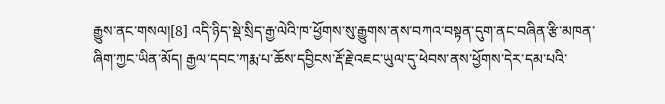རྒྱུས་ནང་གསལ།[8] འདི་ཉིད་སྡེ་སྲིད་རྒྱ་ལེའི་ཁ་ཕྱོགས་སུ་རྒྱུགས་ནས་བཀའ་བསྟན་དུག་ནང་བཞིན་རྩི་མཁན་ཞིག་ཀྱང་ཡིན་མོད། རྒྱལ་དབང་ཀརྨ་པ་ཆོས་དབྱིངས་རྡོ་རྗེ་འཇང་ཡུལ་དུ་ཕེབས་ནས་ཕྱོགས་དེར་དམ་པའི་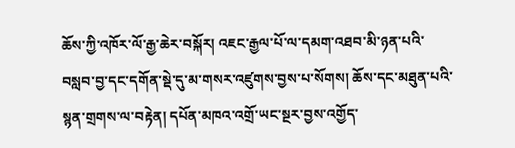ཆོས་ཀྱི་འཁོར་ལོ་རྒྱ་ཆེར་བསྐོར། འཇང་རྒྱལ་པོ་ལ་དམག་འཐབ་མི་ཉན་པའི་བསླབ་བྱ་དང་དགོན་སྡེ་དུ་མ་གསར་འཛུགས་བྱས་པ་སོགས། ཆོས་དང་མཐུན་པའི་སྙན་གྲགས་ལ་བརྟེན། དཔོན་མཁའ་འགྲོ་ཡང་སྔར་བྱས་འགྱོད་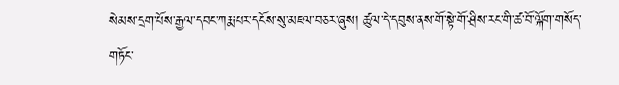སེམས་དྲག་པོས་རྒྱལ་དབང་ཀརྨ་པར་དངོས་སུ་མཇལ་བཅར་ཞུས། ཚུལ་དེ་དབུས་ནས་གོ་སྟེ་གོ་ཤྲིས་རང་གི་ཚ་བོ་ལྐོག་གསོད་གཏོང་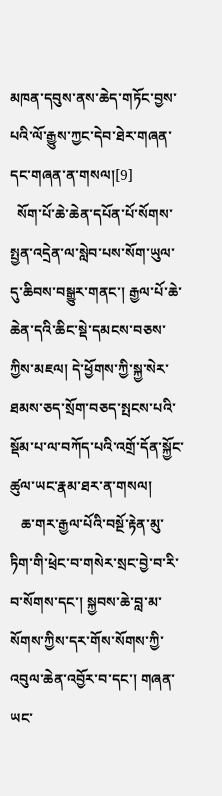མཁན་དབུས་ནས་ཆེད་གཏོང་བྱས་པའི་ལོ་རྒྱུས་ཀྱང་དེབ་ཐེར་གཞན་དང་གཞན་ན་གསལ།[9]
  སོག་པོ་ཆེ་ཆེན་དཔོན་པོ་སོགས་སྤྱན་འདྲེན་ལ་སླེབ་པས་སོག་ཡུལ་དུ་ཆིབས་བསྒྱུར་གནང་། རྒྱལ་པོ་ཆེ་ཆེན་དའི་ཆིང་སྡེ་དམངས་བཅས་ཀྱིས་མཇལ། དེ་ཕྱོགས་ཀྱི་སྐྱ་སེར་ཐམས་ཅད་སྲོག་བཅད་སྤངས་པའི་སྡོམ་པ་ལ་བཀོད་པའི་འགྲོ་དོན་སྐྱོང་ཚུལ་ཡང་རྣམ་ཐར་ན་གསལ།
   ཆ་གར་རྒྱལ་པོའི་བསྔོ་རྟེན་མུ་ཏིག་གི་ཕྲེང་བ་གསེར་སྲང་བྱེ་བ་རི་བ་སོགས་དང་། སྐྱབས་ཆེ་བླ་མ་སོགས་ཀྱིས་དར་གོས་སོགས་ཀྱི་འབུལ་ཆེན་འབྱོར་བ་དང་། གཞན་ཡང་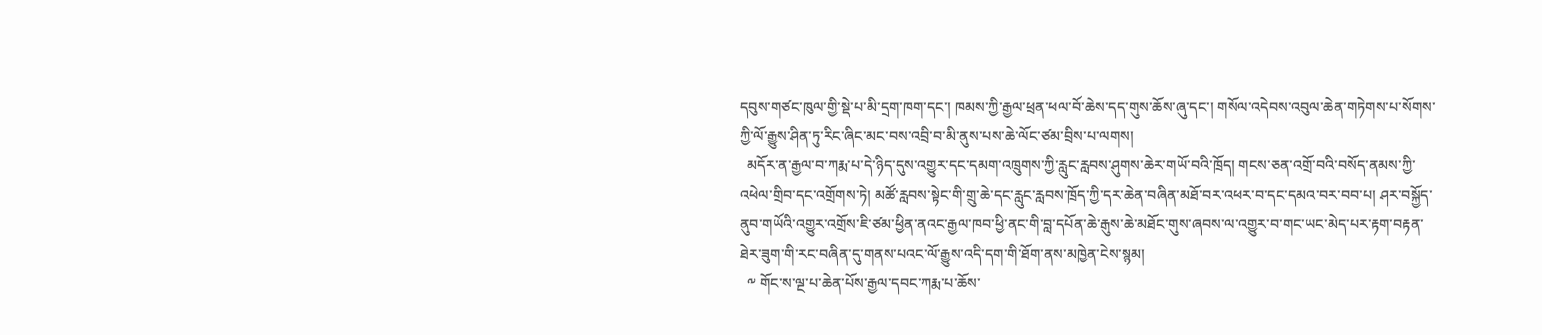དབུས་གཙང་ཁུལ་གྱི་སྡེ་པ་མི་དྲག་ཁག་དང་། ཁམས་ཀྱི་རྒྱལ་ཕྲན་ཕལ་བོ་ཆེས་དད་གུས་ཆོས་ཞུ་དང་། གསོལ་འདེབས་འབུལ་ཆེན་གཏེགས་པ་སོགས་ཀྱི་ལོ་རྒྱུས་ཤིན་ཏུ་རིང་ཞིང་མང་བས་འབྲི་བ་མི་ནུས་པས་ཆེ་ལོང་ཙམ་བྲིས་པ་ལགས།
  མདོར་ན་རྒྱལ་བ་ཀརྨ་པ་དེ་ཉིད་དུས་འགྱུར་དང་དམག་འཁྲུགས་ཀྱི་རླུང་རླབས་ཤུགས་ཆེར་གཡོ་བའི་ཁྲོད། གངས་ཅན་འགྲོ་བའི་བསོད་ནམས་ཀྱི་འཕེལ་གྲིབ་དང་འགྲོགས་ཏེ། མཚོ་རླབས་སྟེང་གི་གྲུ་ཆེ་དང་རླུང་རླབས་ཁྲོད་ཀྱི་དར་ཆེན་བཞིན་མཐོ་བར་འཕར་བ་དང་དམའ་བར་བབ་པ། ཤར་བསྐྱོད་ནུབ་གཡོའི་འགྱུར་འགྲོས་ཇི་ཙམ་ཕྱིན་ནའང་རྒྱལ་ཁབ་ཕྱི་ནང་གི་བླ་དཔོན་ཆེ་རྒུས་ཆེ་མཐོང་གུས་ཞབས་ལ་འགྱུར་བ་གང་ཡང་མེད་པར་རྟག་བརྟན་ཐེར་ཟུག་གི་རང་བཞིན་དུ་གནས་པའང་ལོ་རྒྱུས་འདི་དག་གི་ཐོག་ནས་མཁྱེན་ངེས་སྙམ།
  ༸ གོང་ས་ལྔ་པ་ཆེན་པོས་རྒྱལ་དབང་ཀརྨ་པ་ཆོས་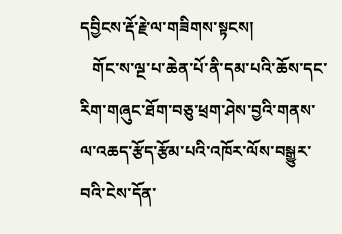དབྱིངས་རྡོ་རྗེ་ལ་གཟིགས་སྟངས།
   གོང་ས་ལྔ་པ་ཆེན་པོ་ནི་དམ་པའི་ཆོས་དང་རིག་གཞུང་ཐོག་བཅུ་ཕྲག་ཤེས་བྱའི་གནས་ལ་འཆད་རྩོད་རྩོམ་པའི་འཁོར་ལོས་བསྒྱུར་བའི་ངེས་དོན་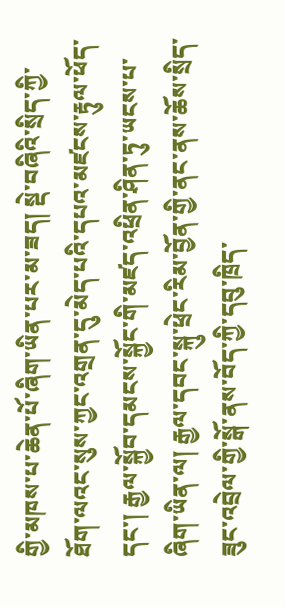གྱི་མཁས་པ་ཆེན་པོ་ཞིག་ཡིན་པར་མ་ཟད། སྡེ་བཞིའི་སྲིད་ཀྱི་ཐོག་ལའང་སུས་ཀྱང་འགྲན་དུ་མེད་པའི་དཔའ་མཛངས་རྟུལ་ཕོད་དང་། རྒྱལ་སྐྱོབ་དམངས་སྐྱོང་གི་མཛད་འཕྲིན་ཤིན་ཏུ་ཡངས་པ་ཞིག་ཡིན་ལ། རྒྱལ་དབང་སྐུ་ཕྲེང་རིམ་བྱོན་གྱི་ནང་ནས་ཆོས་སྲིད་ཟུང་འབྲེལ་གྱི་སྒོ་ནས་བོད་ཀྱི་དབུ་ཁྲིད་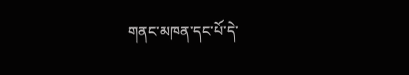གནང་མཁན་དང་པོ་དེ་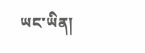ཡང་ཡིན།